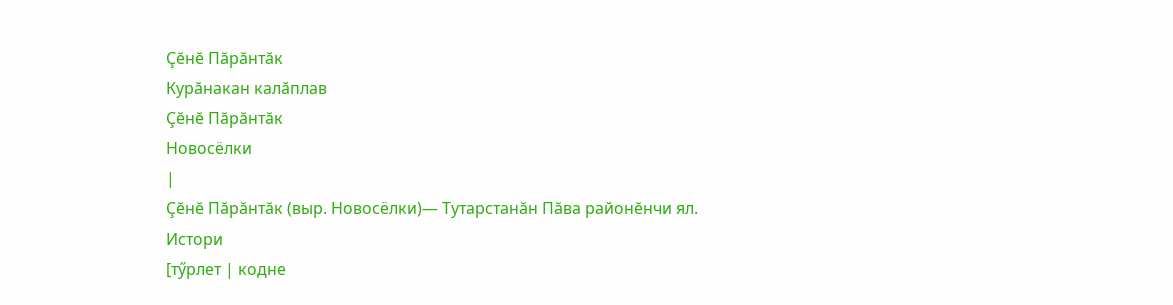Çĕнĕ Пăрăнтăк
Курӑнакан калӑплав
Çĕнĕ Пăрăнтăк
Новосёлки
|
Çĕнĕ Пăрăнтăк (выр. Новосёлки)— Тутарстанăн Пăва районĕнчи ял.
Истори
[тӳрлет | кодне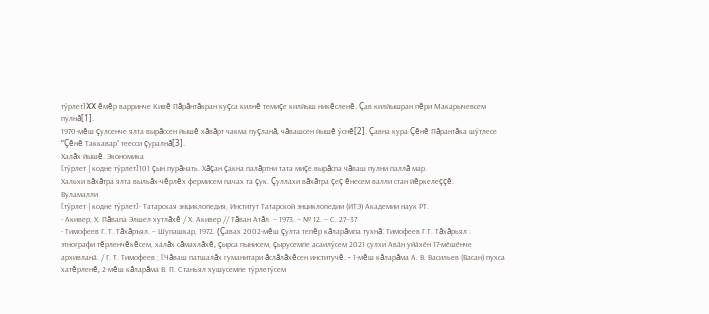тӳрлет]XX ĕмĕр варринче Кивĕ Пăрăнтăкран куçса килнĕ темиçе килйыш никĕсленĕ. Çав килйышран пĕри Макарычевсем пулнă[1].
1970-мĕш çулсенче ялта вырăссен йышĕ хăвăрт чакма пуçланă, чăвашсен йышĕ ӳснĕ[2]. Çавна кура Çĕнĕ Пăрантăка шӳтлесе "Çĕнĕ Таккавар" теесси çуралнă[3].
Халăх йышĕ. Экономика
[тӳрлет | кодне тӳрлет]101 çын пурăнать. Хăçан çакна палăртни тата миçе вырăспа чăваш пулни паллă мар.
Хальхи вăхăтра ялта выльăх-чĕрлĕх фермисем пачах та çук. Çуллахи вăхăтра çеç ĕнесем валли стан йĕркелеççĕ.
Вуламалли
[тӳрлет | кодне тӳрлет]- Татарская энциклопедия, Институт Татарской энциклопедии (ИТЭ) Академии наук РТ.
- Акивер, Х. Пăвапа Элшел хутлăхĕ / Х. Акивер // Тăван Атăл. – 1973. – № 12. – С. 27–37
- Тимофеев Г. Т. Тăхăръял. – Шупашкар, 1972. (Çавах 2002-мĕш çулта тепĕр кăларăмпа тухнă: Тимофеев Г.Т. Тăхăрьял : этнографи тĕрленчĕкĕсем, халăх сăмахлăхĕ, çырса пынисем, çырусемпе асаилӳсем 2021 ҫулхи Авӑн уйӑхӗн 17-мӗшӗнче архивланӑ. / Г. Т. Тимофеев ; [Чăваш патшалăх гуманитари ăслăлăхĕсен институчĕ. - 1-мĕш кăларăма А. В. Васильев (Васан) пухса хатĕрленĕ, 2-мĕш кăларăма В. П. Станьял хушусемпе тӳрлетӳсем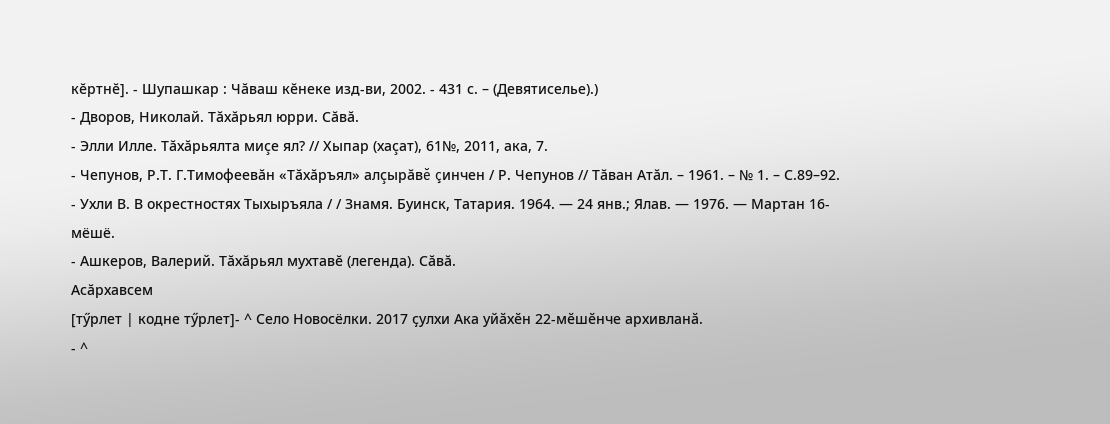кĕртнĕ]. - Шупашкар : Чăваш кĕнеке изд-ви, 2002. - 431 с. – (Девятиселье).)
- Дворов, Николай. Тăхăрьял юрри. Сăвă.
- Элли Илле. Тăхăрьялта миçе ял? // Хыпар (хаçат), 61№, 2011, ака, 7.
- Чепунов, Р.Т. Г.Тимофеевăн «Тăхăръял» алçырăвĕ çинчен / Р. Чепунов // Тăван Атăл. – 1961. – № 1. – С.89–92.
- Ухли В. В окрестностях Тыхыръяла / / Знамя. Буинск, Татария. 1964. — 24 янв.; Ялав. — 1976. — Мартан 16-мёшё.
- Ашкеров, Валерий. Тăхăрьял мухтавĕ (легенда). Сăвă.
Асăрхавсем
[тӳрлет | кодне тӳрлет]- ^ Село Новосёлки. 2017 ҫулхи Ака уйӑхӗн 22-мӗшӗнче архивланӑ.
- ^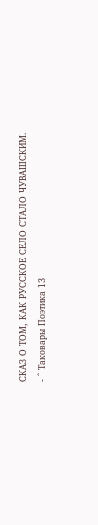СКАЗ О ТОМ, КАК РУССКОЕ СЕЛО СТАЛО ЧУВАШСКИМ.
- ^ Таковары Поэтика 13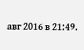авг 2016 в 21:49.